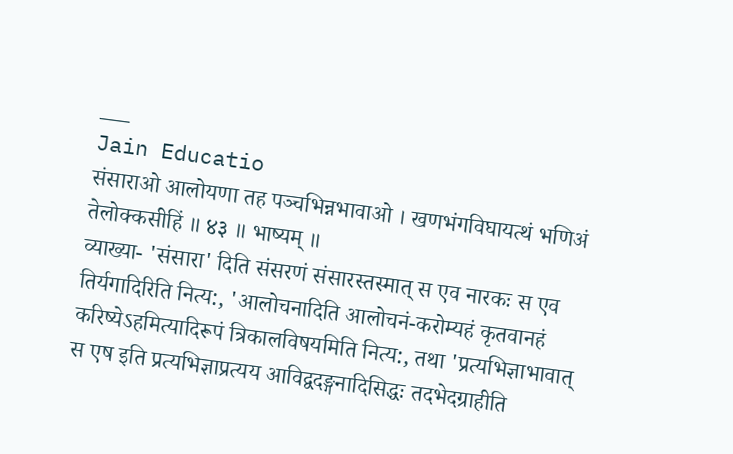___
Jain Educatio
संसाराओ आलोयणा तह पञ्चभिन्नभावाओ । खणभंगविघायत्थं भणिअं तेलोक्कसीहिं ॥ ४३ ॥ भाष्यम् ॥
व्याख्या- 'संसारा' दिति संसरणं संसारस्तस्मात् स एव नारकः स एव तिर्यगादिरिति नित्य:, 'आलोचनादिति आलोचनं-करोम्यहं कृतवानहं करिष्येऽहमित्यादिरूपं त्रिकालविषयमिति नित्य:, तथा 'प्रत्यभिज्ञाभावात् स एष इति प्रत्यभिज्ञाप्रत्यय आविद्वदङ्गनादिसिद्धः तदभेदग्राहीति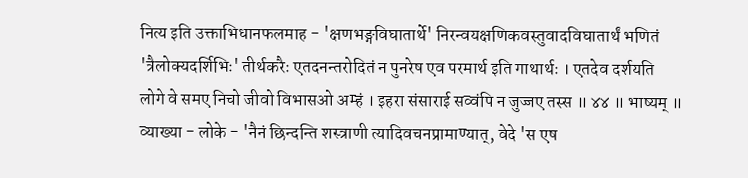नित्य इति उक्ताभिधानफलमाह - 'क्षणभङ्गविघातार्थे' निरन्वयक्षणिकवस्तुवादविघातार्थं भणितं 'त्रैलोक्यदर्शिभिः' तीर्थकरैः एतदनन्तरोदितं न पुनरेष एव परमार्थ इति गाथार्थः । एतदेव दर्शयति
लोगे वे समए निचो जीवो विभासओ अम्हं । इहरा संसाराई सव्वंपि न जुज्जए तस्स ॥ ४४ ॥ भाष्यम् ॥
व्याख्या - लोके - 'नैनं छिन्दन्ति शस्त्राणी त्यादिवचनप्रामाण्यात्, वेदे 'स एष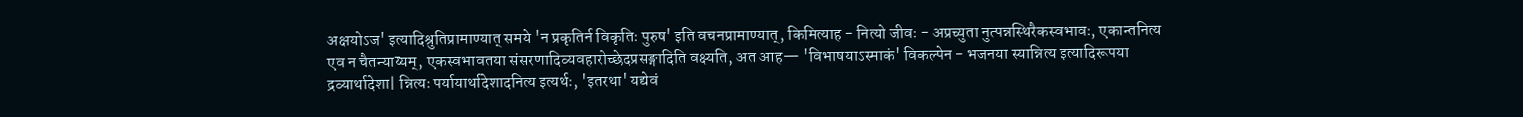अक्षयोऽज' इत्यादिश्रुतिप्रामाण्यात् समये 'न प्रकृतिर्न विकृतिः पुरुष' इति वचनप्रामाण्यात्, किमित्याह - नित्यो जीवः - अप्रच्युता नुत्पन्नस्थिरैकस्वभावः, एकान्तनित्य एव न चैतन्याय्यम्, एकस्वभावतया संसरणादिव्यवहारोच्छेदप्रसङ्गादिति वक्ष्यति, अत आह— 'विभाषयाऽस्माकं' विकल्पेन - भजनया स्यान्नित्य इत्यादिरूपया द्रव्यार्थादेशा| न्नित्यः पर्यायार्थादेशादनित्य इत्यर्थः, 'इतरथा' यद्येवं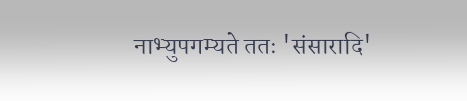नाभ्युपगम्यते ततः 'संसारादि'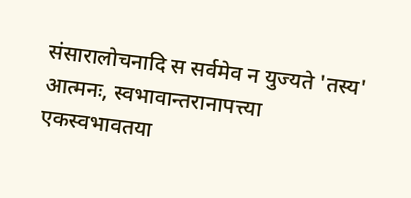संसारालोचनादि स सर्वमेव न युज्यते 'तस्य' आत्मनः, स्वभावान्तरानापत्त्या एकस्वभावतया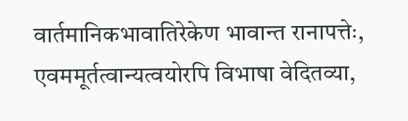वार्तमानिकभावातिरेकेण भावान्त रानापत्तेः, एवममूर्तत्वान्यत्वयोरपि विभाषा वेदितव्या,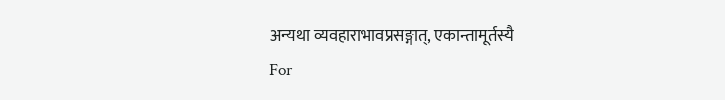अन्यथा व्यवहाराभावप्रसङ्गात्, एकान्तामूर्तस्यै
For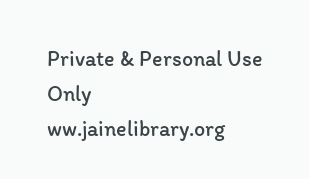Private & Personal Use Only
ww.jainelibrary.org